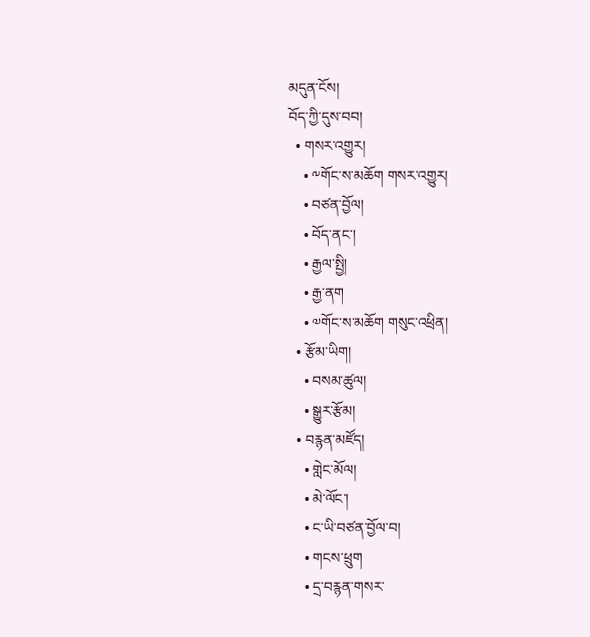མདུན་ངོས།
བོད་ཀྱི་དུས་བབ།
  • གསར་འགྱུར།
    • ༸གོང་ས་མཆོག གསར་འགྱུར།
    • བཙན་བྱོལ།
    • བོད་ནང་།
    • རྒྱལ་སྤྱི།
    • རྒྱ་ནག
    • ༧གོང་ས་མཆོག གསུང་འཕྲིན།
  • རྩོམ་ཡིག།
    • བསམ་ཚུལ།
    • སྒྱུར་རྩོམ།
  • བརྙན་མཛོད།
    • གླེང་མོལ།
    • མེ་ལོང་།
    • ང་ཡི་བཙན་བྱོལ་བ།
    • གངས་ཕྲུག
    • དྲ་བརྙན་གསར་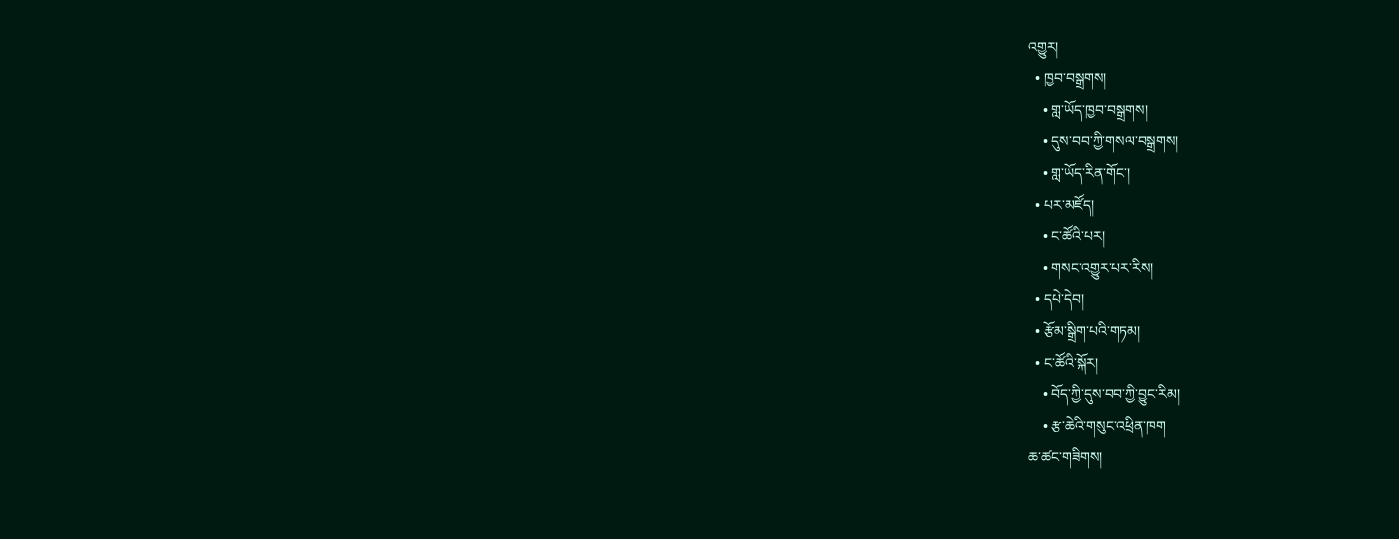འགྱུར།
  • ཁྱབ་བསྒྲགས།
    • གླ་ཡོད་ཁྱབ་བསྒྲགས།
    • དུས་བབ་ཀྱི་གསལ་བསྒྲགས།
    • གླ་ཡོད་རིན་གོང་།
  • པར་མཛོད།
    • ང་ཚོའི་པར།
    • གསང་འགྱུར་པར་རིས།
  • དཔེ་དེབ།
  • རྩོམ་སྒྲིག་པའི་གཏམ།
  • ང་ཚོའི་སྐོར།
    • བོད་ཀྱི་དུས་བབ་ཀྱི་བྱུང་རིམ།
    • རྩ་ཆེའི་གསུང་འཕྲིན་ཁག
ཆ་ཚང་གཟིགས།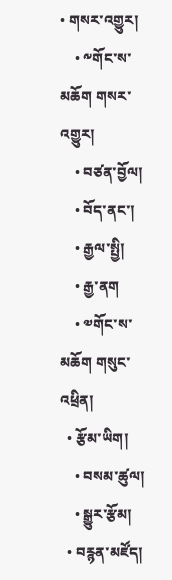• གསར་འགྱུར།
    • ༸གོང་ས་མཆོག གསར་འགྱུར།
    • བཙན་བྱོལ།
    • བོད་ནང་།
    • རྒྱལ་སྤྱི།
    • རྒྱ་ནག
    • ༧གོང་ས་མཆོག གསུང་འཕྲིན།
  • རྩོམ་ཡིག།
    • བསམ་ཚུལ།
    • སྒྱུར་རྩོམ།
  • བརྙན་མཛོད།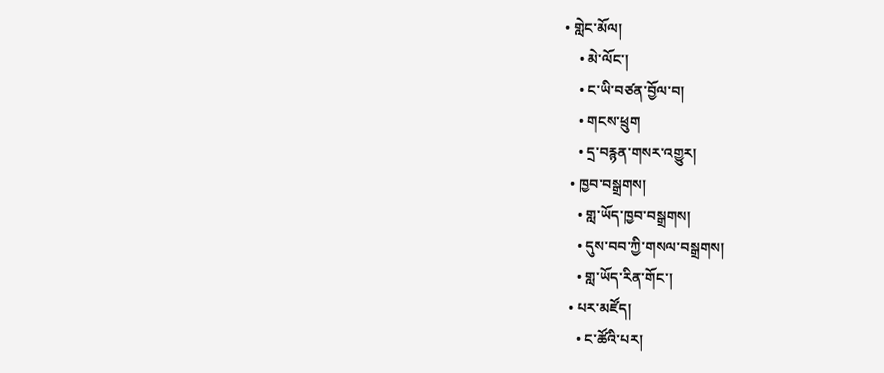• གླེང་མོལ།
    • མེ་ལོང་།
    • ང་ཡི་བཙན་བྱོལ་བ།
    • གངས་ཕྲུག
    • དྲ་བརྙན་གསར་འགྱུར།
  • ཁྱབ་བསྒྲགས།
    • གླ་ཡོད་ཁྱབ་བསྒྲགས།
    • དུས་བབ་ཀྱི་གསལ་བསྒྲགས།
    • གླ་ཡོད་རིན་གོང་།
  • པར་མཛོད།
    • ང་ཚོའི་པར།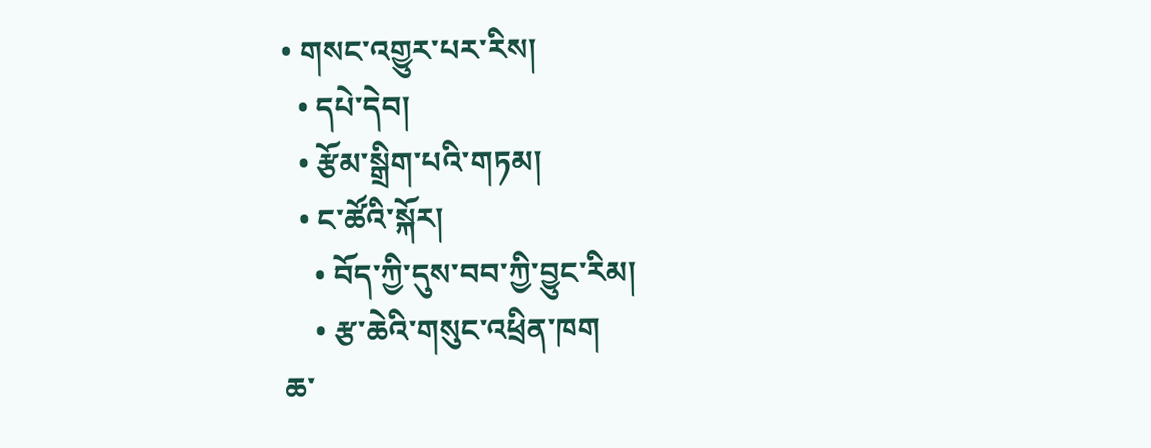• གསང་འགྱུར་པར་རིས།
  • དཔེ་དེབ།
  • རྩོམ་སྒྲིག་པའི་གཏམ།
  • ང་ཚོའི་སྐོར།
    • བོད་ཀྱི་དུས་བབ་ཀྱི་བྱུང་རིམ།
    • རྩ་ཆེའི་གསུང་འཕྲིན་ཁག
ཆ་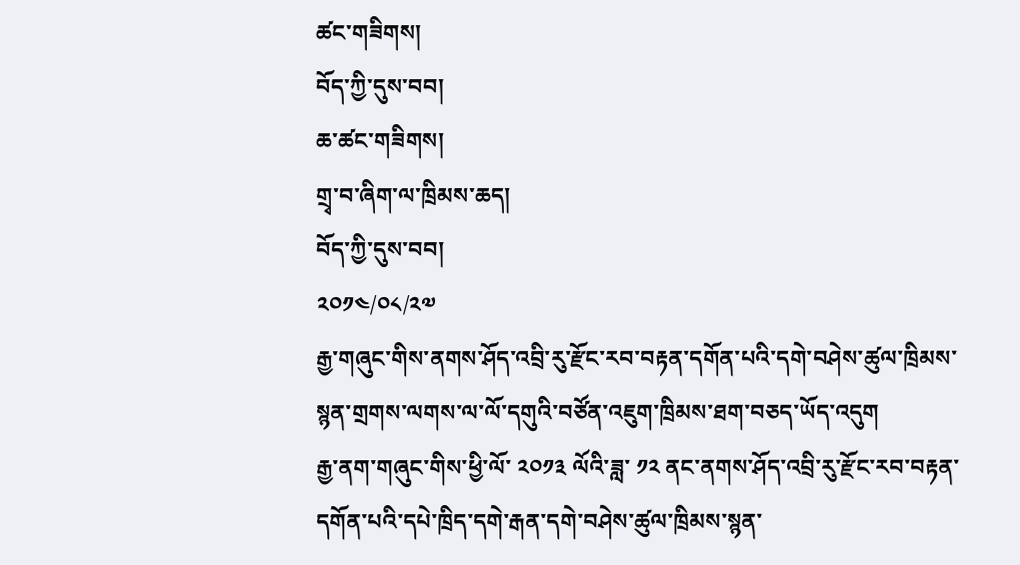ཚང་གཟིགས།
བོད་ཀྱི་དུས་བབ།
ཆ་ཚང་གཟིགས།
གྲྭ་བ་ཞིག་ལ་ཁྲིམས་ཆད།
བོད་ཀྱི་དུས་བབ།
༢༠༡༤/༠༨/༢༧
རྒྱ་གཞུང་གིས་ནགས་ཤོད་འབྲི་རུ་རྫོང་རབ་བརྟན་དགོན་པའི་དགེ་བཤེས་ཚུལ་ཁྲིམས་སྙན་གྲགས་ལགས་ལ་ལོ་དགུའི་བཙོན་འཇུག་ཁྲིམས་ཐག་བཅད་ཡོད་འདུག
རྒྱ་ནག་གཞུང་གིས་ཕྱི་ལོ་ ༢༠༡༣ ལོའི་ཟླ་ ༡༢ ནང་ནགས་ཤོད་འབྲི་རུ་རྫོང་རབ་བརྟན་དགོན་པའི་དཔེ་ཁྲིད་དགེ་རྒན་དགེ་བཤེས་ཚུལ་ཁྲིམས་སྙན་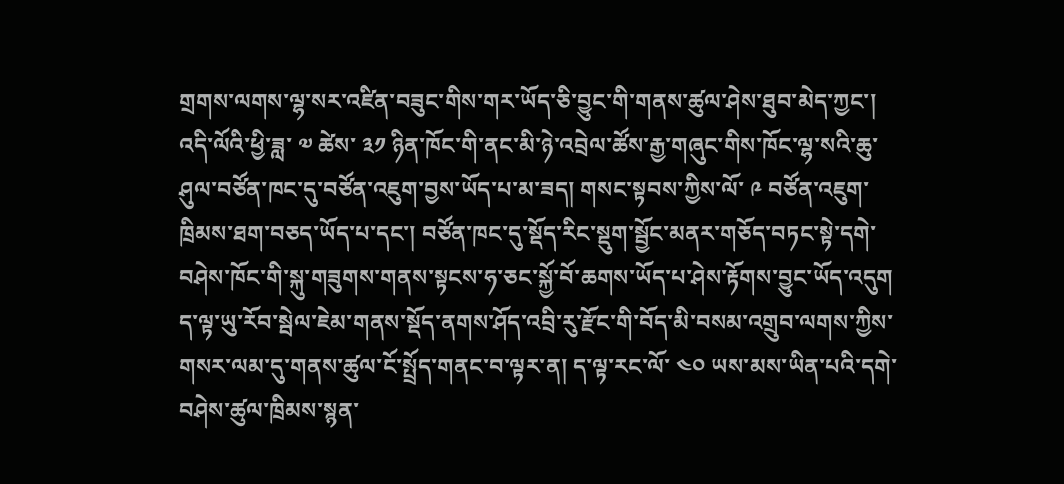གྲགས་ལགས་ལྷ་སར་འཛིན་བཟུང་གིས་གར་ཡོད་ཅི་བྱུང་གི་གནས་ཚུལ་ཤེས་ཐུབ་མེད་ཀྱང་། འདི་ལོའི་ཕྱི་ཟླ་ ༧ ཚེས་ ༣༡ ཉིན་ཁོང་གི་ནང་མི་ཉེ་འབྲེལ་ཚོས་རྒྱ་གཞུང་གིས་ཁོང་ལྷ་སའི་ཆུ་ཤུལ་བཙོན་ཁང་དུ་བཙོན་འཇུག་བྱས་ཡོད་པ་མ་ཟད། གསང་སྟབས་ཀྱིས་ལོ་ ༩ བཙོན་འཇུག་ཁྲིམས་ཐག་བཅད་ཡོད་པ་དང་། བཙོན་ཁང་དུ་སྡོད་རིང་སྡུག་སྦྱོང་མནར་གཅོད་བཏང་སྟེ་དགེ་བཤེས་ཁོང་གི་སྐུ་གཟུགས་གནས་སྟངས་ཧ་ཅང་སྐྱོ་བོ་ཆགས་ཡོད་པ་ཤེས་རྟོགས་བྱུང་ཡོད་འདུག
ད་ལྟ་ཡུ་རོབ་སྦེལ་ཇེམ་གནས་སྡོད་ནགས་ཤོད་འབྲི་རུ་རྫོང་གི་བོད་མི་བསམ་འགྲུབ་ལགས་ཀྱིས་གསར་ལམ་དུ་གནས་ཚུལ་ངོ་སྤྲོད་གནང་བ་ལྟར་ན། ད་ལྟ་རང་ལོ་ ༤༠ ཡས་མས་ཡིན་པའི་དགེ་བཤེས་ཚུལ་ཁྲིམས་སྙན་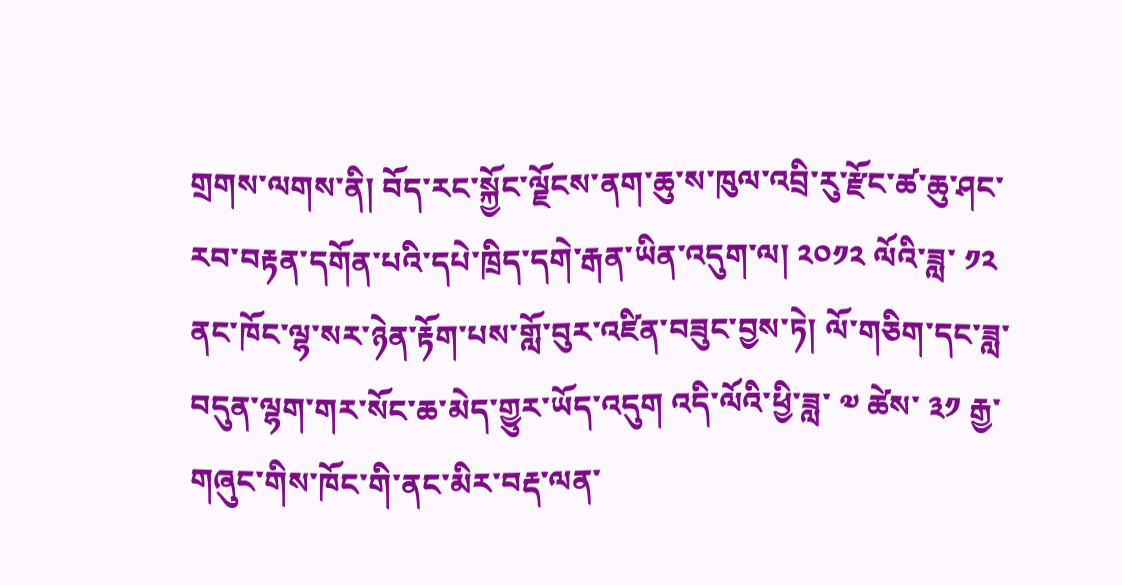གྲགས་ལགས་ནི། བོད་རང་སྐྱོང་ལྗོངས་ནག་ཆུ་ས་ཁུལ་འབྲི་རུ་རྫོང་ཚ་ཆུ་ཤང་རབ་བརྟན་དགོན་པའི་དཔེ་ཁྲིད་དགེ་རྒན་ཡིན་འདུག་ལ། ༢༠༡༢ ལོའི་ཟླ་ ༡༢ ནང་ཁོང་ལྷ་སར་ཉེན་རྟོག་པས་གློ་བུར་འཛིན་བཟུང་བྱས་ཏེ། ལོ་གཅིག་དང་ཟླ་བདུན་ལྷག་གར་སོང་ཆ་མེད་གྱུར་ཡོད་འདུག འདི་ལོའི་ཕྱི་ཟླ་ ༧ ཚེས་ ༣༡ རྒྱ་གཞུང་གིས་ཁོང་གི་ནང་མིར་བརྡ་ལན་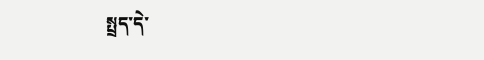སྤྲད་དེ་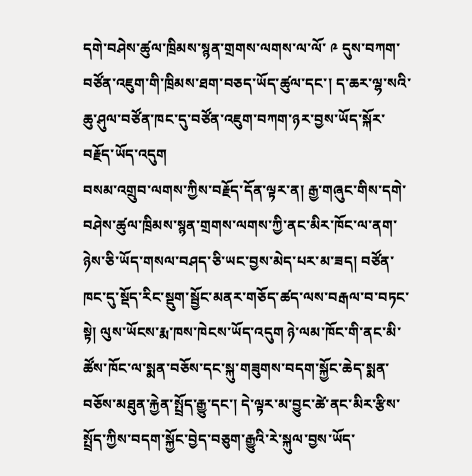དགེ་བཤེས་ཚུལ་ཁྲིམས་སྙན་གྲགས་ལགས་ལ་ལོ་ ༩ དུས་བཀག་བཙོན་འཇུག་གི་ཁྲིམས་ཐག་བཅད་ཡོད་ཚུལ་དང་། ད་ཆར་ལྷ་སའི་ཆུ་ཤུལ་བཙོན་ཁང་དུ་བཙོན་འཇུག་བཀག་ཉར་བྱས་ཡོད་སྐོར་བརྗོད་ཡོད་འདུག
བསམ་འགྲུབ་ལགས་ཀྱིས་བརྗོད་དོན་ལྟར་ན། རྒྱ་གཞུང་གིས་དགེ་བཤེས་ཚུལ་ཁྲིམས་སྙན་གྲགས་ལགས་ཀྱི་ནང་མིར་ཁོང་ལ་ནག་ཉེས་ཅི་ཡོད་གསལ་བཤད་ཅི་ཡང་བྱས་མེད་པར་མ་ཟད། བཙོན་ཁང་དུ་སྡོད་རིང་སྡུག་སྦྱོང་མནར་གཅོད་ཚད་ལས་བརྒལ་བ་བཏང་སྟེ། ལུས་ཡོངས་རྨ་ཁས་ཁེངས་ཡོད་འདུག ཉེ་ལམ་ཁོང་གི་ནང་མི་ཚོས་ཁོང་ལ་སྨན་བཅོས་དང་སྐུ་གཟུགས་བདག་སྐྱོང་ཆེད་སྨན་བཅོས་མཐུན་རྐྱེན་སྤྲོད་རྒྱུ་དང་། དེ་ལྟར་མ་བྱུང་ཚེ་ནང་མིར་རྩིས་སྤྲོད་ཀྱིས་བདག་སྐྱོང་བྱེད་བཅུག་རྒྱུའི་རེ་སྐུལ་བྱས་ཡོད་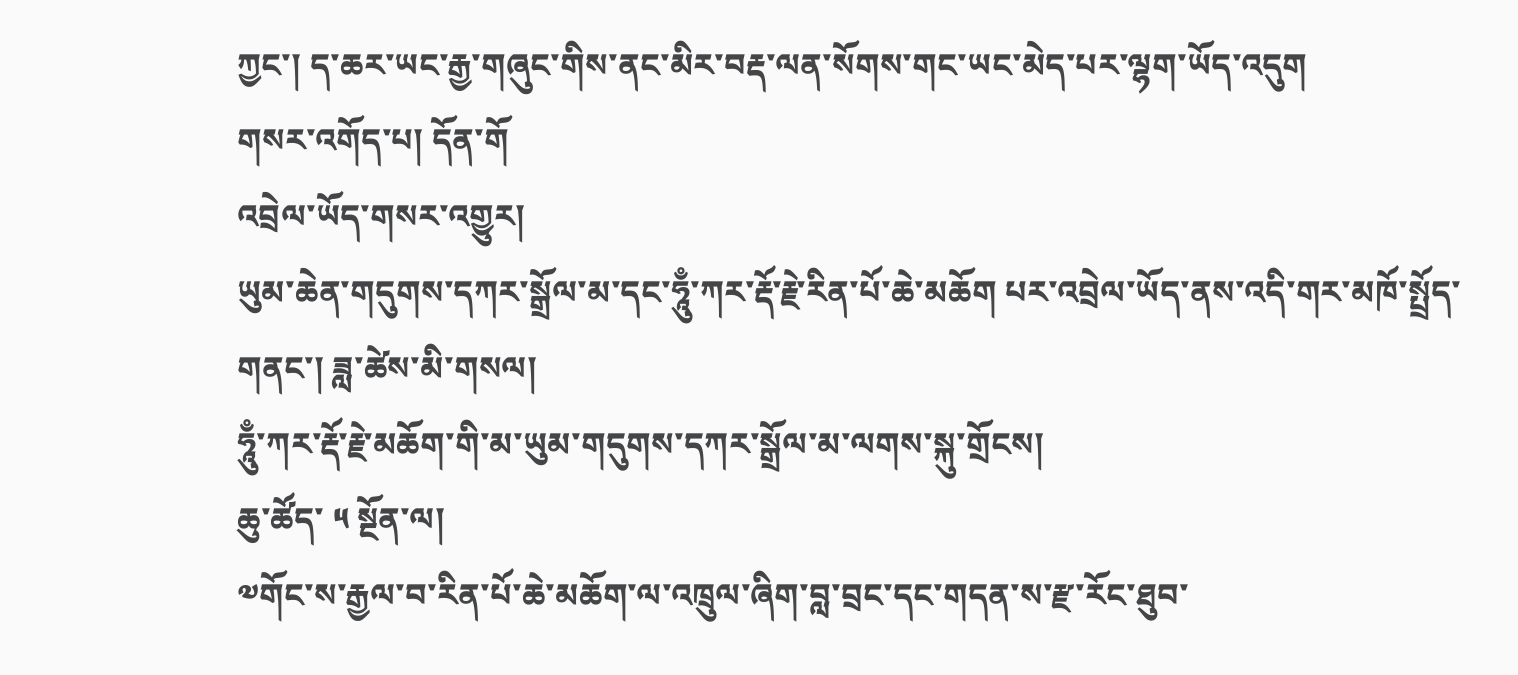ཀྱང་། ད་ཆར་ཡང་རྒྱ་གཞུང་གིས་ནང་མིར་བརྡ་ལན་སོགས་གང་ཡང་མེད་པར་ལྷག་ཡོད་འདུག
གསར་འགོད་པ། དོན་གོ
འབྲེལ་ཡོད་གསར་འགྱུར།
ཡུམ་ཆེན་གདུགས་དཀར་སྒྲོལ་མ་དང་ཧཱུྃ་ཀར་རྡོ་རྗེ་རིན་པོ་ཆེ་མཆོག པར་འབྲེལ་ཡོད་ནས་འདི་གར་མཁོ་སྤྲོད་གནང་། ཟླ་ཚེས་མི་གསལ།
ཧཱུྃ་ཀར་རྡོ་རྗེ་མཆོག་གི་མ་ཡུམ་གདུགས་དཀར་སྒྲོལ་མ་ལགས་སྐུ་གྲོངས།
ཆུ་ཚོད་ ༥ སྔོན་ལ།
༧གོང་ས་རྒྱལ་བ་རིན་པོ་ཆེ་མཆོག་ལ་འཁྲུལ་ཞིག་བླ་བྲང་དང་གདན་ས་རྫ་རོང་ཐུབ་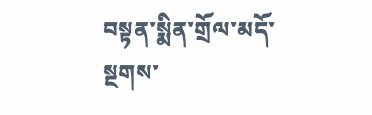བསྟན་སྨིན་གྲོལ་མདོ་སྔགས་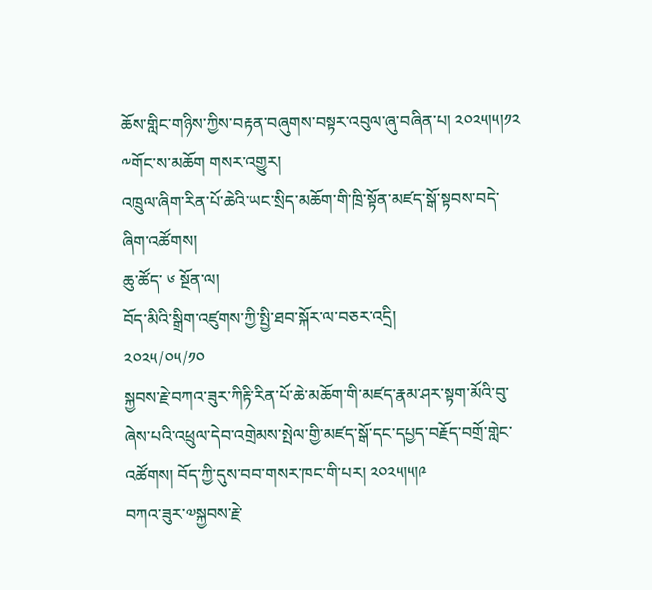ཆོས་གླིང་གཉིས་ཀྱིས་བརྟན་བཞུགས་བསྟར་འབུལ་ཞུ་བཞིན་པ། ༢༠༢༥།༥།༡༢
༸གོང་ས་མཆོག གསར་འགྱུར།
འཁྲུལ་ཞིག་རིན་པོ་ཆེའི་ཡང་སྲིད་མཆོག་གི་ཁྲི་སྟོན་མཛད་སྒོ་སྟབས་བདེ་ཞིག་འཚོགས།
ཆུ་ཚོད་ ༦ སྔོན་ལ།
བོད་མིའི་སྒྲིག་འཛུགས་ཀྱི་སྤྱི་ཐབ་སྐོར་ལ་བཅར་འདྲི།
༢༠༢༥/༠༥/༡༠
སྐྱབས་རྗེ་བཀའ་ཟུར་ཀིརྟི་རིན་པོ་ཆེ་མཆོག་གི་མཛད་རྣམ་ཤར་སྟག་མོའི་བུ་ཞེས་པའི་འཕྲུལ་དེབ་འགྲེམས་སྤེལ་གྱི་མཛད་སྒོ་དང་དཔྱད་བརྗོད་བགྲོ་གླེང་འཚོགས། བོད་ཀྱི་དུས་བབ་གསར་ཁང་གི་པར། ༢༠༢༥།༥།༩
བཀའ་ཟུར་༧སྐྱབས་རྗེ་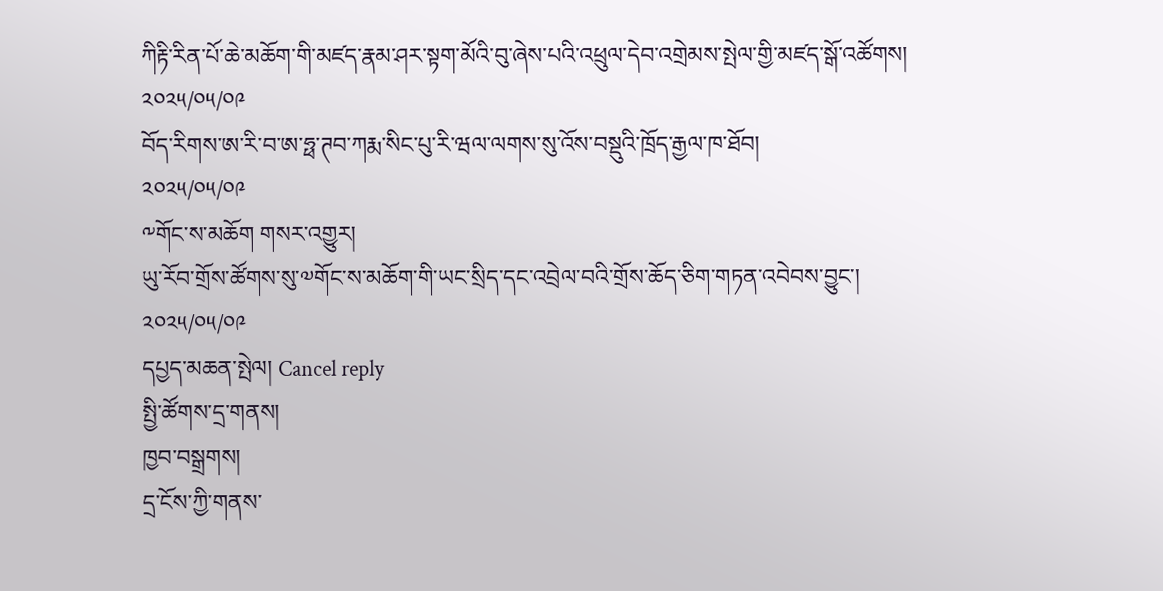ཀིརྟི་རིན་པོ་ཆེ་མཆོག་གི་མཛད་རྣམ་ཤར་སྟག་མོའི་བུ་ཞེས་པའི་འཕྲུལ་དེབ་འགྲེམས་སྤེལ་གྱི་མཛད་སྒོ་འཚོགས།
༢༠༢༥/༠༥/༠༩
བོད་རིགས་ཨ་རི་བ་ཨ་ཧྥ་ཊབ་ཀརྨ་སིང་པུ་རི་ཝལ་ལགས་སུ་འོས་བསྡུའི་ཁྲོད་རྒྱལ་ཁ་ཐོབ།
༢༠༢༥/༠༥/༠༩
༸གོང་ས་མཆོག གསར་འགྱུར།
ཡུ་རོབ་གྲོས་ཚོགས་སུ་༧གོང་ས་མཆོག་གི་ཡང་སྲིད་དང་འབྲེལ་བའི་གྲོས་ཆོད་ཅིག་གཏན་འབེབས་བྱུང་།
༢༠༢༥/༠༥/༠༩
དཔྱད་མཆན་སྤེལ། Cancel reply
སྤྱི་ཚོགས་དྲ་གནས།
ཁྱབ་བསྒྲགས།
དྲ་ངོས་ཀྱི་གནས་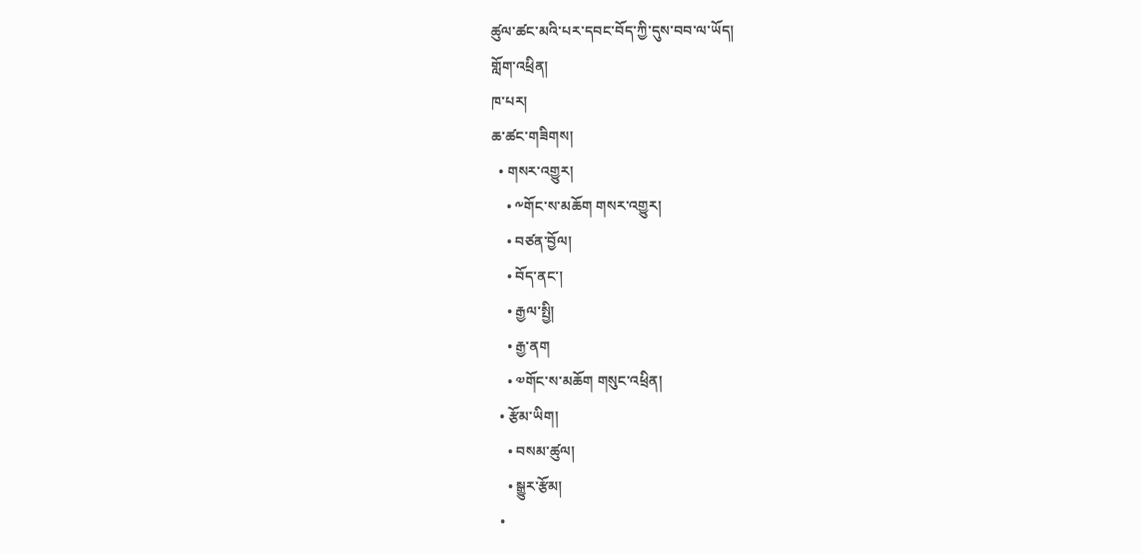ཚུལ་ཚང་མའི་པར་དབང་བོད་ཀྱི་དུས་བབ་ལ་ཡོད།
གློག་འཕྲིན།
ཁ་པར།
ཆ་ཚང་གཟིགས།
  • གསར་འགྱུར།
    • ༸གོང་ས་མཆོག གསར་འགྱུར།
    • བཙན་བྱོལ།
    • བོད་ནང་།
    • རྒྱལ་སྤྱི།
    • རྒྱ་ནག
    • ༧གོང་ས་མཆོག གསུང་འཕྲིན།
  • རྩོམ་ཡིག།
    • བསམ་ཚུལ།
    • སྒྱུར་རྩོམ།
  •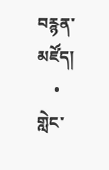བརྙན་མཛོད།
    • གླེང་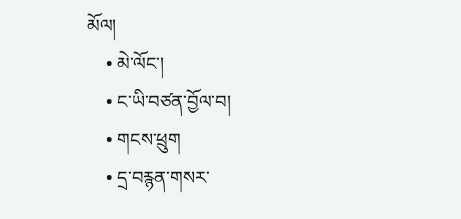མོལ།
    • མེ་ལོང་།
    • ང་ཡི་བཙན་བྱོལ་བ།
    • གངས་ཕྲུག
    • དྲ་བརྙན་གསར་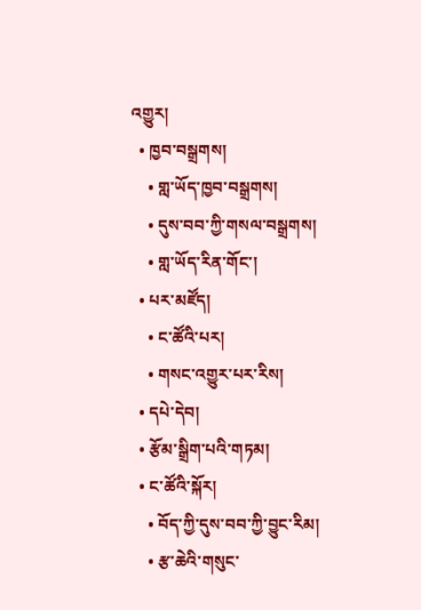འགྱུར།
  • ཁྱབ་བསྒྲགས།
    • གླ་ཡོད་ཁྱབ་བསྒྲགས།
    • དུས་བབ་ཀྱི་གསལ་བསྒྲགས།
    • གླ་ཡོད་རིན་གོང་།
  • པར་མཛོད།
    • ང་ཚོའི་པར།
    • གསང་འགྱུར་པར་རིས།
  • དཔེ་དེབ།
  • རྩོམ་སྒྲིག་པའི་གཏམ།
  • ང་ཚོའི་སྐོར།
    • བོད་ཀྱི་དུས་བབ་ཀྱི་བྱུང་རིམ།
    • རྩ་ཆེའི་གསུང་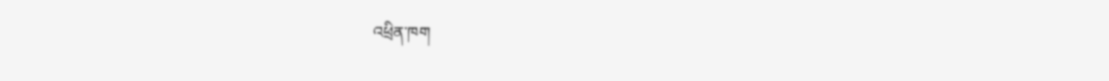འཕྲིན་ཁག